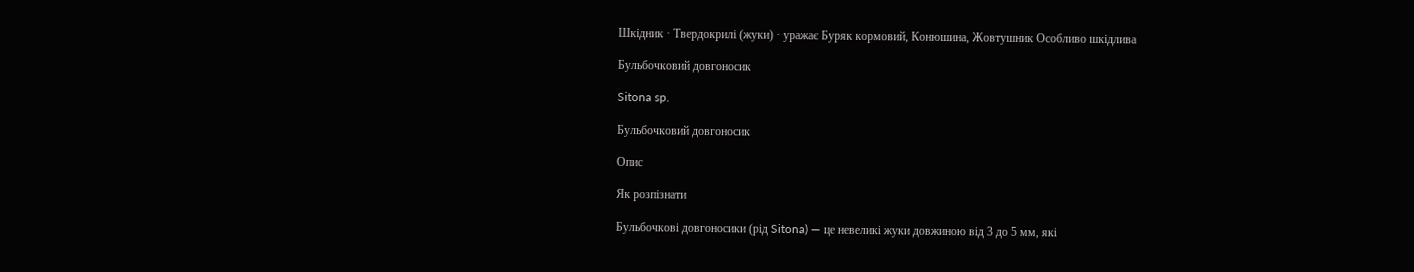Шкідник · Твердокрилі (жуки) · уражає Буряк кормовий, Конюшина, Жовтушник Особливо шкідлива

Бульбочковий довгоносик

Sitona sp.

Бульбочковий довгоносик

Опис

Як розпізнати

Бульбочкові довгоносики (рід Sitona) — це невеликі жуки довжиною від 3 до 5 мм, які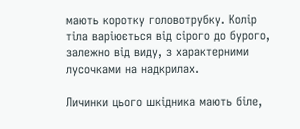мають коротку головотрубку. Колір тіла варіюється від сірого до бурого, залежно від виду, з характерними лусочками на надкрилах.

Личинки цього шкідника мають біле,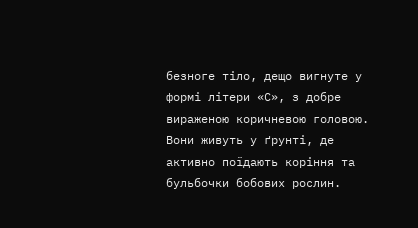безноге тіло, дещо вигнуте у формі літери «С», з добре вираженою коричневою головою. Вони живуть у ґрунті, де активно поїдають коріння та бульбочки бобових рослин.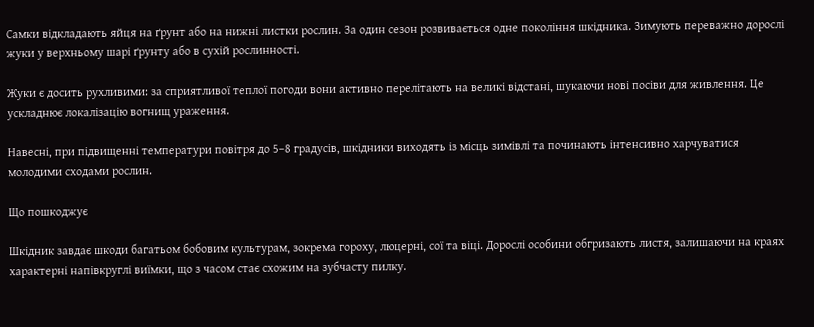Самки відкладають яйця на ґрунт або на нижні листки рослин. За один сезон розвивається одне покоління шкідника. Зимують переважно дорослі жуки у верхньому шарі ґрунту або в сухій рослинності.

Жуки є досить рухливими: за сприятливої теплої погоди вони активно перелітають на великі відстані, шукаючи нові посіви для живлення. Це ускладнює локалізацію вогнищ ураження.

Навесні, при підвищенні температури повітря до 5–8 градусів, шкідники виходять із місць зимівлі та починають інтенсивно харчуватися молодими сходами рослин.

Що пошкоджує

Шкідник завдає шкоди багатьом бобовим культурам, зокрема гороху, люцерні, сої та віці. Дорослі особини обгризають листя, залишаючи на краях характерні напівкруглі виїмки, що з часом стає схожим на зубчасту пилку.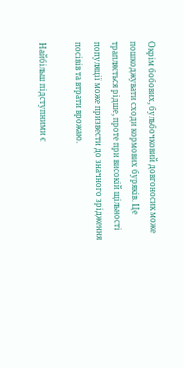Окрім бобових, бульбочковий довгоносик може пошкоджувати сходи кормових буряків. Це трапляється рідше, проте при високій щільності популяції може призвести до значного зрідження посівів та втрати врожаю.

Найбільш підступними є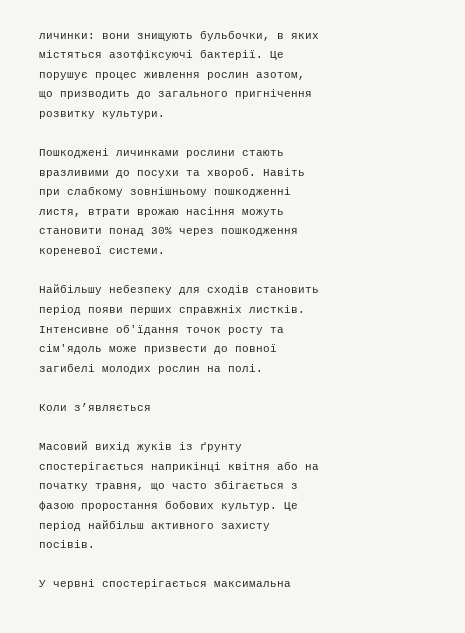личинки: вони знищують бульбочки, в яких містяться азотфіксуючі бактерії. Це порушує процес живлення рослин азотом, що призводить до загального пригнічення розвитку культури.

Пошкоджені личинками рослини стають вразливими до посухи та хвороб. Навіть при слабкому зовнішньому пошкодженні листя, втрати врожаю насіння можуть становити понад 30% через пошкодження кореневої системи.

Найбільшу небезпеку для сходів становить період появи перших справжніх листків. Інтенсивне об'їдання точок росту та сім'ядоль може призвести до повної загибелі молодих рослин на полі.

Коли з’являється

Масовий вихід жуків із ґрунту спостерігається наприкінці квітня або на початку травня, що часто збігається з фазою проростання бобових культур. Це період найбільш активного захисту посівів.

У червні спостерігається максимальна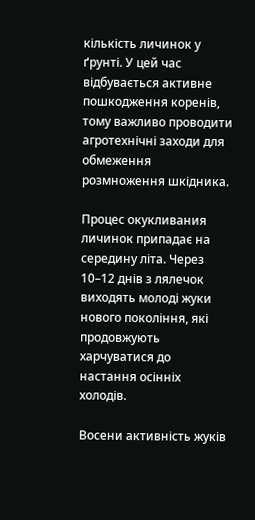кількість личинок у ґрунті. У цей час відбувається активне пошкодження коренів, тому важливо проводити агротехнічні заходи для обмеження розмноження шкідника.

Процес окукливания личинок припадає на середину літа. Через 10–12 днів з лялечок виходять молоді жуки нового покоління, які продовжують харчуватися до настання осінніх холодів.

Восени активність жуків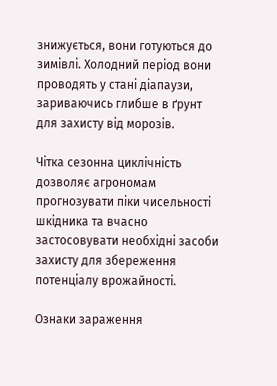знижується, вони готуються до зимівлі. Холодний період вони проводять у стані діапаузи, зариваючись глибше в ґрунт для захисту від морозів.

Чітка сезонна циклічність дозволяє агрономам прогнозувати піки чисельності шкідника та вчасно застосовувати необхідні засоби захисту для збереження потенціалу врожайності.

Ознаки зараження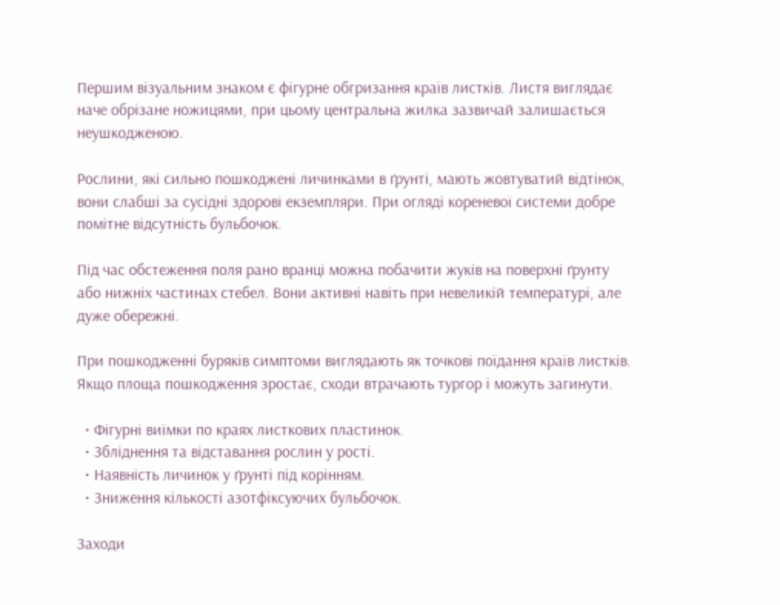Першим візуальним знаком є фігурне обгризання країв листків. Листя виглядає наче обрізане ножицями, при цьому центральна жилка зазвичай залишається неушкодженою.

Рослини, які сильно пошкоджені личинками в ґрунті, мають жовтуватий відтінок, вони слабші за сусідні здорові екземпляри. При огляді кореневої системи добре помітне відсутність бульбочок.

Під час обстеження поля рано вранці можна побачити жуків на поверхні ґрунту або нижніх частинах стебел. Вони активні навіть при невеликій температурі, але дуже обережні.

При пошкодженні буряків симптоми виглядають як точкові поїдання країв листків. Якщо площа пошкодження зростає, сходи втрачають тургор і можуть загинути.

  • Фігурні виїмки по краях листкових пластинок.
  • Збліднення та відставання рослин у рості.
  • Наявність личинок у ґрунті під корінням.
  • Зниження кількості азотфіксуючих бульбочок.

Заходи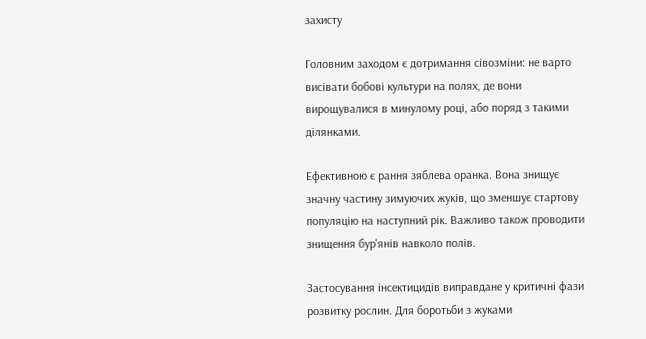захисту

Головним заходом є дотримання сівозміни: не варто висівати бобові культури на полях, де вони вирощувалися в минулому році, або поряд з такими ділянками.

Ефективною є рання зяблева оранка. Вона знищує значну частину зимуючих жуків, що зменшує стартову популяцію на наступний рік. Важливо також проводити знищення бур'янів навколо полів.

Застосування інсектицидів виправдане у критичні фази розвитку рослин. Для боротьби з жуками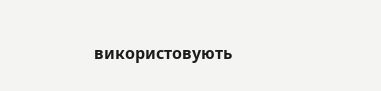використовують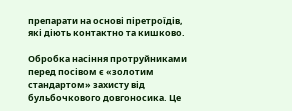препарати на основі піретроїдів, які діють контактно та кишково.

Обробка насіння протруйниками перед посівом є «золотим стандартом» захисту від бульбочкового довгоносика. Це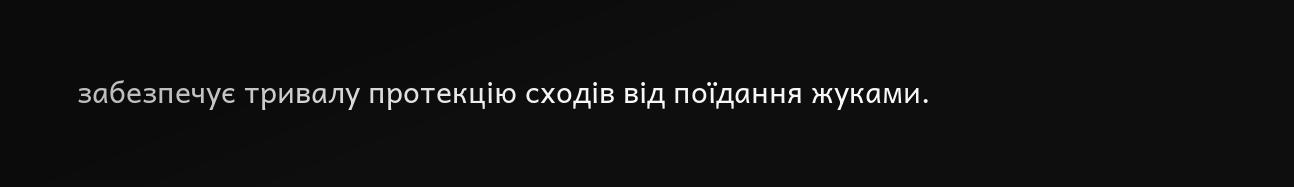забезпечує тривалу протекцію сходів від поїдання жуками.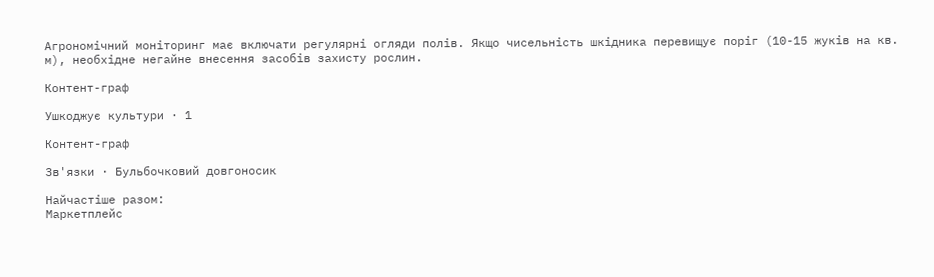Агрономічний моніторинг має включати регулярні огляди полів. Якщо чисельність шкідника перевищує поріг (10-15 жуків на кв. м), необхідне негайне внесення засобів захисту рослин.

Контент-граф

Ушкоджує культури · 1

Контент-граф

Зв'язки · Бульбочковий довгоносик

Найчастіше разом:
Маркетплейс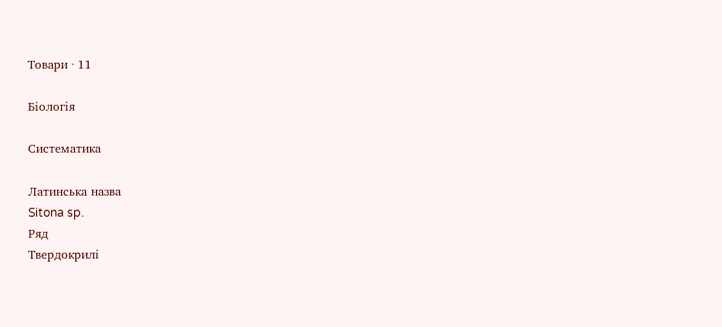Товари · 11

Біологія

Систематика

Латинська назва
Sitona sp.
Ряд
Твердокрилі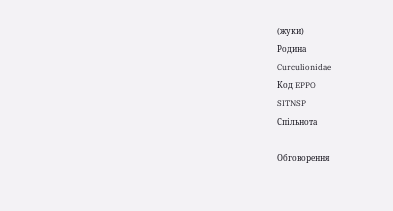(жуки)
Родина
Curculionidae
Код EPPO
SITNSP
Спільнота

Обговорення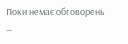Поки немає обговорень —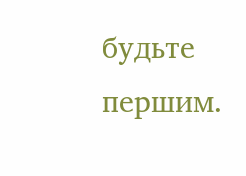будьте першим.